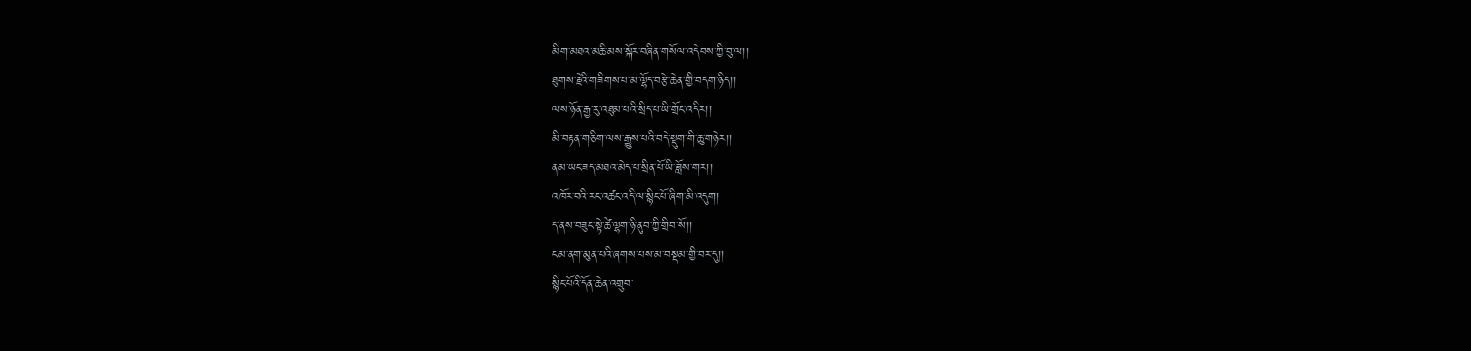མིག་མཐའ་མཆི་མས་སྐོར་བཞིན་གསོལ་འདེབས་ཀྱི་བུ་ལ།།
ཐུགས་རྗེའི་གཟིགས་པ་མ་ལྷོད་བརྩེ་ཆེན་གྱི་བདག་ཉིད།།
ལས་ཉོན་རྒྱ་རུ་འཐུམ་པའི་སྲིད་པ་ཡི་གྲོང་འདིར།།
མི་བརྟན་གཅིག་ལས་རྒྱུས་པའི་བདེ་སྡུག་གི་ཆུ་གཉེར།།
ནམ་ཡང་ཟད་མཐའ་མེད་པ་སྲིན་པོ་ཡི་ཟློས་གར།།
འཁོར་བའི་རང་འཚང་འདི་ལ་སྙིང་པོ་ཞིག་མི་འདུག།
ད་ནས་བཟུང་སྟེ་ཚེ་ལྷག་ཉི་ནུབ་ཀྱི་གྲིབ་སོ།།
ངམ་ནག་མུན་པའི་ཞགས་པས་མ་བསྡམ་གྱི་བར་དུ།།
སྙིང་པོའི་དོན་ཆེན་འགྲུབ་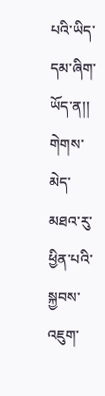པའི་ཡིད་དམ་ཞིག་ཡོད་ན།།
གེགས་མེད་མཐའ་རུ་ཕྱིན་པའི་སྐྱབས་འཇུག་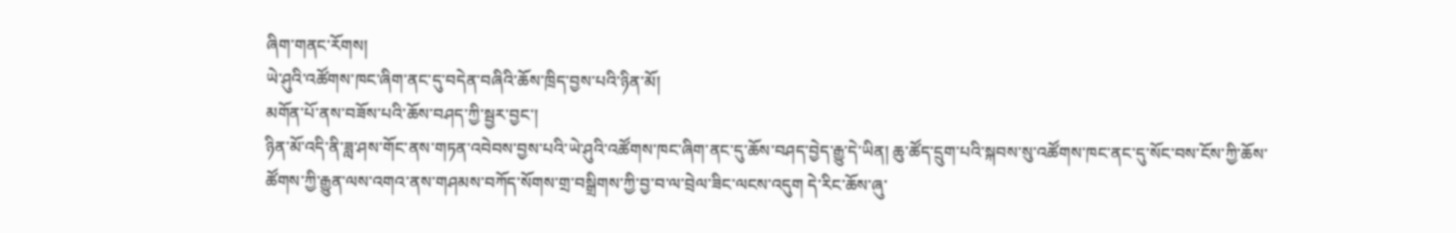ཞིག་གནང་རོགས།
ཡེ་ཤུའི་འཚོགས་ཁང་ཞིག་ནང་དུ་བདེན་བཞིའི་ཆོས་ཁྲིད་བྱས་པའི་ཉིན་མོ།
མགོན་པོ་ནས་བཟོས་པའི་ཆོས་བཤད་ཀྱི་སྦྱར་བྱང་།
ཉིན་མོ་འདི་ནི་ཟླ་ཤས་གོང་ནས་གཏན་འབེབས་བྱས་པའི་ཡེ་ཤུའི་འཚོགས་ཁང་ཞིག་ནང་དུ་ཆོས་བཤད་བྱེད་རྒྱུ་དེ་ཡིན། ཆུ་ཚོད་དྲུག་པའི་སྐབས་སུ་འཚོགས་ཁང་ནང་དུ་སོང་བས་ངོས་ཀྱི་ཆོས་ཚོགས་ཀྱི་རྒྱུན་ལས་འགའ་ནས་གཤམས་བཀོད་སོགས་གྲ་བསྒྲིགས་ཀྱི་བྱ་བ་ལ་བྲེལ་ཟིང་ལངས་འདུག དེ་རིང་ཆོས་ཞུ་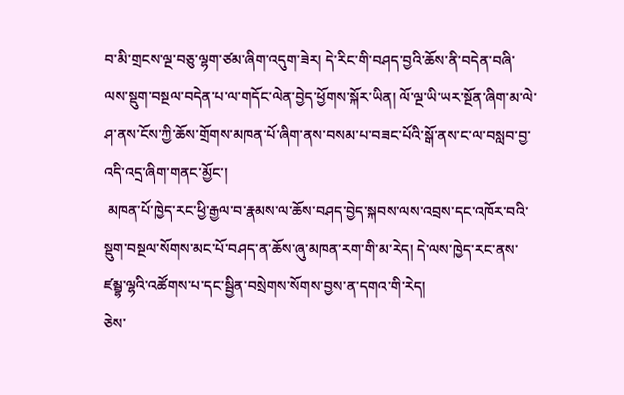བ་མི་གྲངས་ལྔ་བཅུ་ལྷག་ཙམ་ཞིག་འདུག་ཟེར། དེ་རིང་གི་བཤད་བྱའི་ཆོས་ནི་བདེན་བཞི་ལས་སྡུག་བསྔལ་བདེན་པ་ལ་གདོང་ལེན་བྱེད་ཕྱོགས་སྐོར་ཡིན། ལོ་ལྔ་ཡི་ཡར་སྔོན་ཞིག་མ་ལེ་ཤ་ནས་ངོས་ཀྱི་ཆོས་གྲོགས་མཁན་པོ་ཞིག་ནས་བསམ་པ་བཟང་པོའི་སྒོ་ནས་ང་ལ་བསླབ་བྱ་འདི་འདྲ་ཞིག་གནང་མྱོང་།
 མཁན་པོ་ཁྱེད་རང་ཕྱི་རྒྱལ་བ་རྣམས་ལ་ཆོས་བཤད་བྱེད་སྐབས་ལས་འབྲས་དང་འཁོར་བའི་སྡུག་བསྔལ་སོགས་མང་པོ་བཤད་ན་ཆོས་ཞུ་མཁན་རག་གི་མ་རེད། དེ་ལས་ཁྱེད་རང་ནས་ཛམྦྷ་ལྷའི་འཚོགས་པ་དང་སྦྱིན་བསྲེགས་སོགས་བྱས་ན་དགའ་གི་རེད།
ཅེས་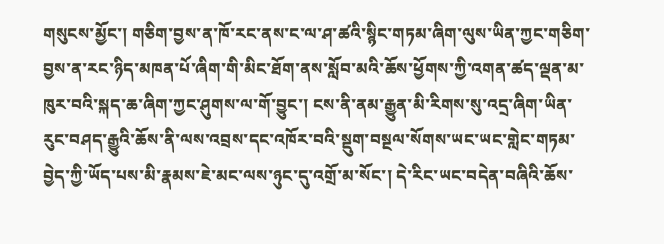གསུངས་མྱོང་། གཅིག་བྱས་ན་ཁོ་རང་ནས་ང་ལ་ཤ་ཚའི་སྙིང་གཏམ་ཞིག་ལུས་ཡིན་ཀྱང་གཅིག་བྱས་ན་རང་ཉིད་མཁན་པོ་ཞིག་གི་མིང་ཐོག་ནས་སློབ་མའི་ཆོས་ཕྱོགས་ཀྱི་འགན་ཚད་ལྡན་མ་ཁུར་བའི་སྐད་ཆ་ཞིག་ཀྱང་ཤུགས་ལ་གོ་བྱུང་། ངས་ནི་ནམ་རྒྱུན་མི་རིགས་སུ་འདྲ་ཞིག་ཡིན་རུང་བཤད་རྒྱུའི་ཆོས་ནི་ལས་འབྲས་དང་འཁོར་བའི་སྡུག་བསྔལ་སོགས་ཡང་ཡང་གླེང་གཏམ་བྱེད་ཀྱི་ཡོད་པས་མི་རྣམས་ཇེ་མང་ལས་ཉུང་དུ་འགྲོ་མ་སོང་། དེ་རིང་ཡང་བདེན་བཞིའི་ཆོས་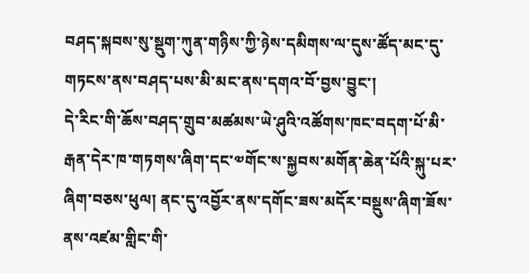བཤད་སྐབས་སུ་སྡུག་ཀུན་གཉིས་ཀྱི་ཉེས་དམིགས་ལ་དུས་ཚོད་མང་དུ་གཏངས་ནས་བཤད་པས་མི་མང་ནས་དགའ་བོ་བྱས་བྱུང་།
དེ་རིང་གི་ཆོས་བཤད་གྲུབ་མཚམས་ཡེ་ཤུའི་འཚོགས་ཁང་བདག་པོ་མི་རྒན་དེར་ཁ་གཏགས་ཞིག་དང་༧གོང་ས་སྐྱབས་མགོན་ཆེན་པོའི་སྐུ་པར་ཞིག་བཅས་ཕུལ། ནང་དུ་འབྱོར་ནས་དགོང་ཟས་མདོར་བསྡུས་ཞིག་ཟོས་ནས་འཛམ་གླིང་གི་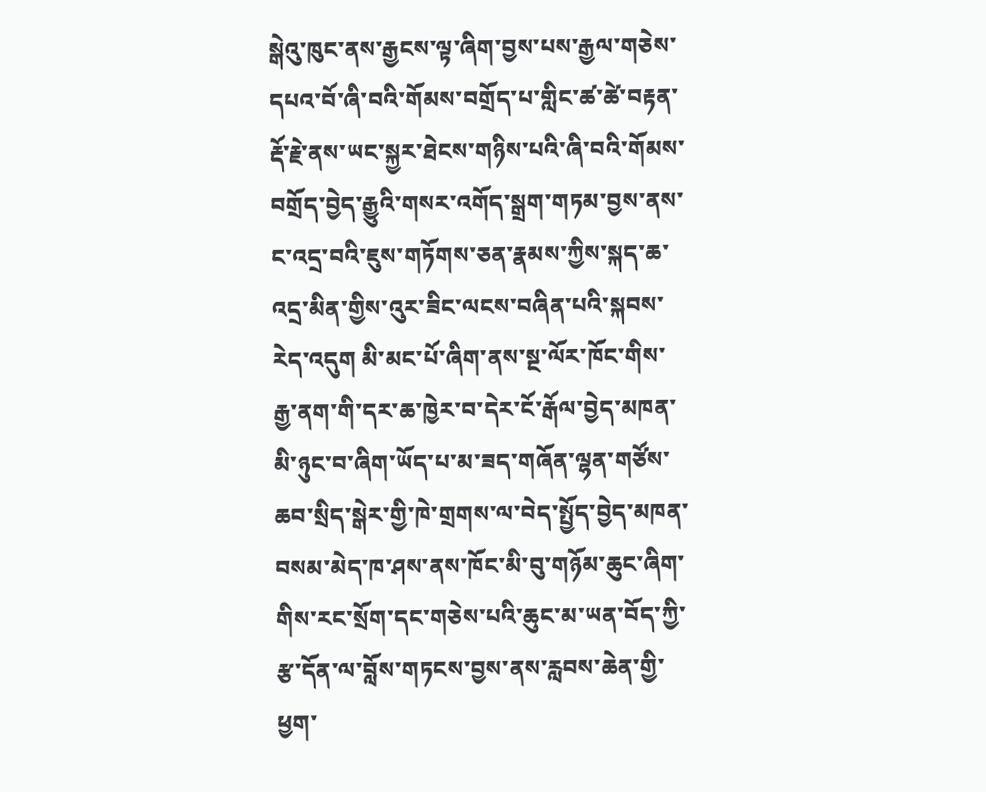སྒེའུ་ཁུང་ནས་རྒྱངས་ལྟ་ཞིག་བྱས་པས་རྒྱལ་གཅེས་དཔའ་བོ་ཞི་བའི་གོམས་བགྲོད་པ་གླིང་ཚ་ཚེ་བརྟན་རྡོ་རྗེ་ནས་ཡང་སྐྱར་ཐེངས་གཉིས་པའི་ཞི་བའི་གོམས་བགྲོད་བྱེད་རྒྱུའི་གསར་འགོད་སྒྲག་གཏམ་བྱས་ནས་ང་འདྲ་བའི་ཇུས་གཏོགས་ཅན་རྣམས་ཀྱིས་སྐད་ཆ་འདྲ་མིན་གྱིས་འུར་ཟིང་ལངས་བཞིན་པའི་སྐབས་རེད་འདུག མི་མང་པོ་ཞིག་ནས་སྔ་ལོར་ཁོང་གིས་རྒྱ་ནག་གི་དར་ཆ་ཁྱེར་བ་དེར་ངོ་རྒོལ་བྱེད་མཁན་མི་ཉུང་བ་ཞིག་ཡོད་པ་མ་ཟད་གཞོན་ལྷན་གཙོས་ཆབ་སྲིད་སྒེར་གྱི་ཁེ་གྲགས་ལ་བེད་སྤྱོད་བྱེད་མཁན་བསམ་མེད་ཁ་ཤས་ནས་ཁོང་མི་བུ་གཉོམ་ཆུང་ཞིག་གིས་རང་སྲོག་དང་གཅེས་པའི་ཆུང་མ་ཡན་བོད་ཀྱི་རྩ་དོན་ལ་བློས་གཏངས་བྱས་ནས་རླབས་ཆེན་གྱི་ཕྱག་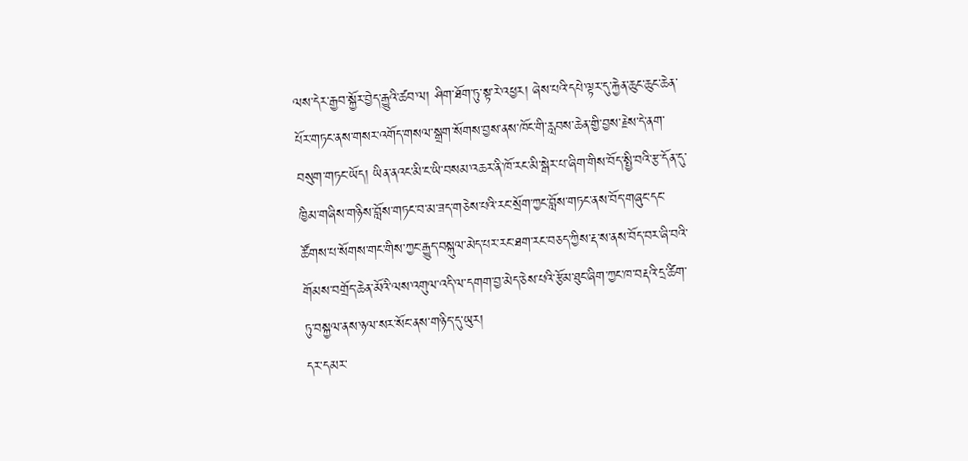ལས་དེར་རྒྱབ་སྐྱོར་བྱེད་རྒྱུའི་ཚབ་ལ། ཤིག་ཐོག་ཏུ་སྟ་རེ་འཕྱར། ཞེས་པའི་དཔེ་ལྟར་དུ་རྐྱེན་ཆུང་ཆུང་ཆེན་པོར་གཏང་ནས་གསར་འགོད་གསལ་སྒྲག་སོགས་བྱས་ནས་ཁོང་གི་རླབས་ཆེན་གྱི་བྱས་རྗེས་དེ་ནག་བསུག་གཏང་ཡོད། ཡིན་ནའང་མི་ང་ཡི་བསམ་འཆར་ནི་ཁོ་རང་མི་སྒེར་པ་ཞིག་གིས་བོད་སྤྱི་བའི་རྩ་དོན་དུ་ཁྱིམ་གཞིས་གཉིས་བློས་གཏང་བ་མ་ཟད་གཅེས་པའི་རང་སྲོག་ཀྱང་བློས་གཏང་ནས་བོད་གཞུང་དང་ཚོགས་པ་སོགས་གང་གིས་ཀྱང་རྒྱུད་བསྐུལ་མེད་པར་རང་ཐག་རང་བཅད་ཀྱིས་རྡ་ས་ནས་བོད་བར་ཞི་བའི་གོམས་བགྲོད་ཆེན་མོའི་ལས་འགུལ་འདི་ལ་དགག་བྱ་མེད་ཅེས་པའི་རྩོམ་ཐུང་ཞིག་ཀྱང་ཁ་བརྡའི་དྲ་ཚིག་ཏུ་བསྐྱལ་ནས་ཉལ་སར་སོང་ནས་གཉིད་དུ་ཡུར།
དར་དམར་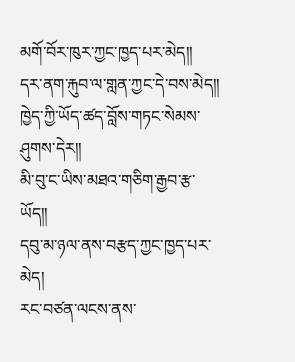མགོ་བོར་ཁུར་ཀྱང་ཁྱད་པར་མེད།།
དར་ནག་རྐུབ་ལ་གླན་ཀྱང་དེ་བས་མེད།།
ཁྱེད་ཀྱི་ཡོད་ཚད་བློས་གཏང་སེམས་ཤུགས་དེར།།
མི་བུ་ང་ཡིས་མཐའ་གཅིག་རྒྱབ་རྩ་ཡོད།།
དབུ་མ་ཉལ་ནས་བརྩད་ཀྱང་ཁྱད་པར་མེད།
རང་བཙན་ལངས་ནས་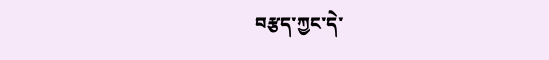བརྩད་ཀྱང་དེ་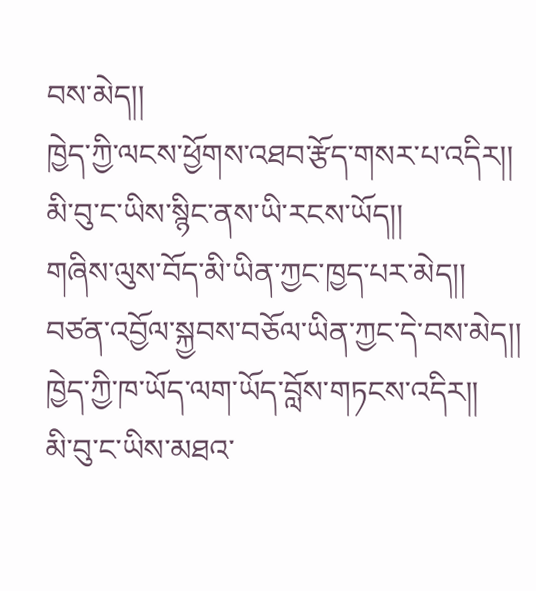བས་མེད།།
ཁྱེད་ཀྱི་ལངས་ཕྱོགས་འཐབ་རྩོད་གསར་པ་འདིར།།
མི་བུ་ང་ཡིས་སྙིང་ནས་ཡི་རངས་ཡོད།།
གཞིས་ལུས་བོད་མི་ཡིན་ཀྱང་ཁྱད་པར་མེད།།
བཙན་འབྱོལ་སྐྱབས་བཅོལ་ཡིན་ཀྱང་དེ་བས་མེད།།
ཁྱེད་ཀྱི་ཁ་ཡོད་ལག་ཡོད་བློས་གཏངས་འདིར།།
མི་བུ་ང་ཡིས་མཐའ་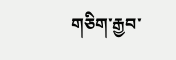གཅིག་རྒྱབ་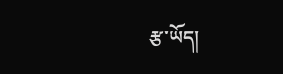རྩ་ཡོད།